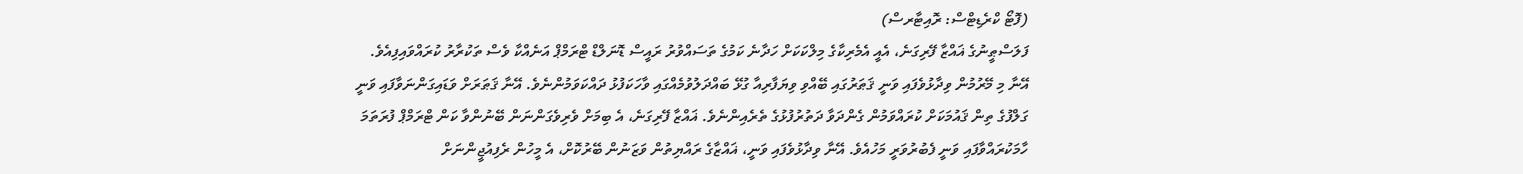(ފޮޓޯ ކްރެޑިޓްސް: ރޮއިޓާރސް)
ފަލަސްޠީނުގެ ޣައްޒާ ފޭރިގަނެ، އެއީ އެމެރިކާގެ މިލްކަކަށް ހަދާނެ ކަމުގެ ތަސައްވުރު ރައީސް ޑޮނަލްޑް ޓްރަމްޕް އަނެއްކާ ވެސް ތަކުރާރު ކުރައްވައިފިއެވެ. އޭނާ މި މޭރުމުން ވިދާޅުވެފައި ވަނީ ޤަޠަރުގައި ބޭއްވި ވިޔަފާރިއާ ގުޅޭ ބައްދަލުވުމެއްގައި ވާހަކަފުޅު ދައްކަވަމުންނެވެ. އޭނާ ޤަޠަރަށް ވަޑައިގަންނަވާފައި ވަނީ ގަލްފުގެ ތިން ޤައުމަކަށް ކުރައްވަމުން ގެންދަވާ ދަތުރުފުޅުގެ ތެރެއިންނެވެ. ޣައްޒާ ފޭރިގަނެ، އެ ބިމަށް ވެރިވެގަންނަން ބޭނުންވާ ކަން ޓްރަމްޕް ފުރަތަމަ ހާމަކުރައްވާފައި ވަނީ ފެބުރުވަރީ މަހުއެވެ. އޭނާ ވިދާޅުވެފައި ވަނީ، ޣައްޒާގެ ރައްޔިތުން ވަޒަނުން ބޭރުކޮށް، އެ މީހުން ރެފިއުޖީންނަށް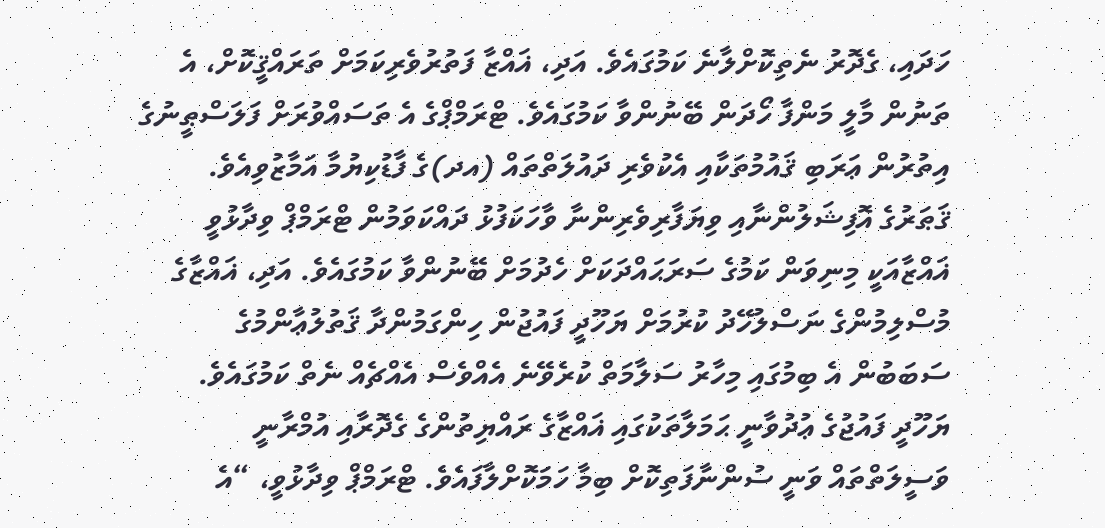ހަދައި، ގެދޮރު ނެތިކޮށްލާނެ ކަމުގައެވެ. އަދި، ޣައްޒާ ފަތުރުވެރިކަމަށް ތަރައްޤީކޮށް، އެ ތަނުން މާލީ މަންފާ ހޯދަން ބޭނުންވާ ކަމުގައެވެ. ޓްރަމްޕްގެ އެ ތަސައްވުރަށް ފަލަސްޠީނުގެ އިތުރުން ޢަރަބި ޤައުމުތަކާއި އެކުވެރި ދައުލަތްތައް (އދ)ގެ ފާޑުކިޔުމާ އަމާޒުވިއެވެ.
ޤަޠަރުގެ އޮފިޝަލުންނާއި ވިޔަފާރިވެރިންނާ ވާހަކަފުޅު ދައްކަވަމުން ޓްރަމްޕް ވިދާޅުވީ ޣައްޒާއަކީ މިނިވަން ކަމުގެ ސަރަޙައްދަކަށް ހެދުމަށް ބޭނުންވާ ކަމުގައެވެ. އަދި، ޣައްޒާގެ މުސްލިމުންގެ ނަސްލުހޭދު ކުރުމަށް ޔަހޫދީ ފައުޖުން ހިންގަމުންދާ ޤަތުލުޢާންމުގެ ސަބަބުން އެ ބިމުގައި މިހާރު ސަލާމަތް ކުރެވޭނެ އެއްވެސް އެއްޗެއް ނެތް ކަމުގައެވެ. ޔަހޫދީ ފައުޖުގެ ޢުދުވާނީ ޙަމަލާތަކުގައި ޣައްޒާގެ ރައްޔިތުންގެ ގެދޮރާއި އުމްރާނީ ވަސީލަތްތައް ވަނީ ސުންނާފަތިކޮށް ބިމާ ހަމަކޮށްލާފައެވެ. ޓްރަމްޕް ވިދާޅުވީ، “އެ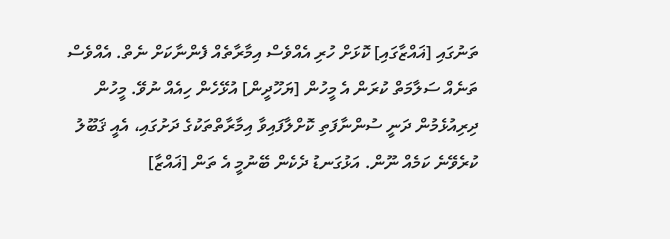ތަނުގައި [ޣައްޒާގައި] ކޮޅަށް ހުރި އެއްވެސް އިމާރާތެއް ފެންނާކަށް ނެތް. އެއްވެސް ތަނެއް ސަލާމަތް ކުރަން އެ މީހުން [ޔަހޫދީން] އުޅޭހެން ހިއެއް ނުވޭ. މީހުން ދިރިއުޅެމުން ދަނީ ސުންނާފަތި ކޮށްލާފައިވާ އިމާރާތްތަކުގެ ދަށުގައި، އެއީ ޤަބޫލު ކުރެވޭނެ ކަމެއް ނޫން. އަޅުގަނޑު ދެކެން ބޭނުމީ އެ ތަން [ޣައްޒާ]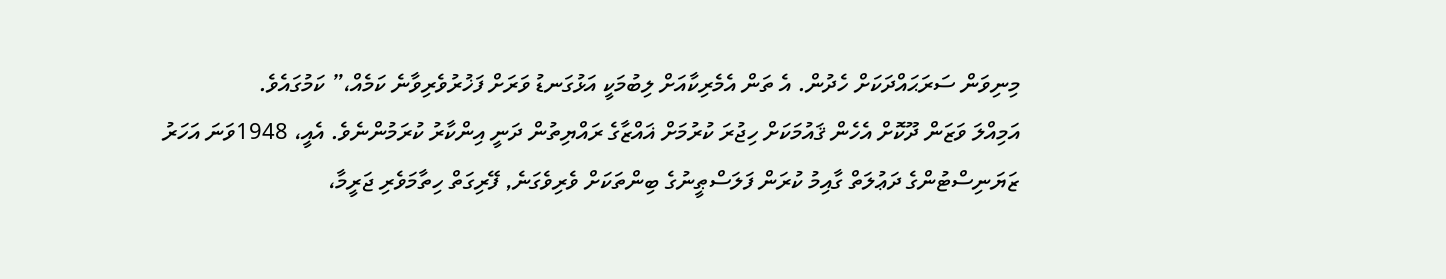މިނިވަން ސަރަޙައްދަކަށް ހެދުން. އެ ތަން އެމެރިކާއަށް ލިބުމަކީ އަޅުގަނޑު ވަރަށް ފަޚުރުވެރިވާނެ ކަމެއް،” ކަމުގައެވެ.
އަމިއްލަ ވަޒަން ދޫކޮށް އެހެން ޤައުމަކަށް ހިޖުރަ ކުރުމަށް ޣައްޒާގެ ރައްޔިތުން ދަނީ އިންކާރު ކުރަމުންނެވެ. އެއީ، 1948ވަނަ އަހަރު ޒަޔަނިސްޓުންގެ ދަޢުލަތް ގާއިމު ކުރަން ފަލަސްޠީނުގެ ބިންތަކަށް ވެރިވެގަނެ, ފޭރިގަތް ހިތާމަވެރި ޖަރީމާ،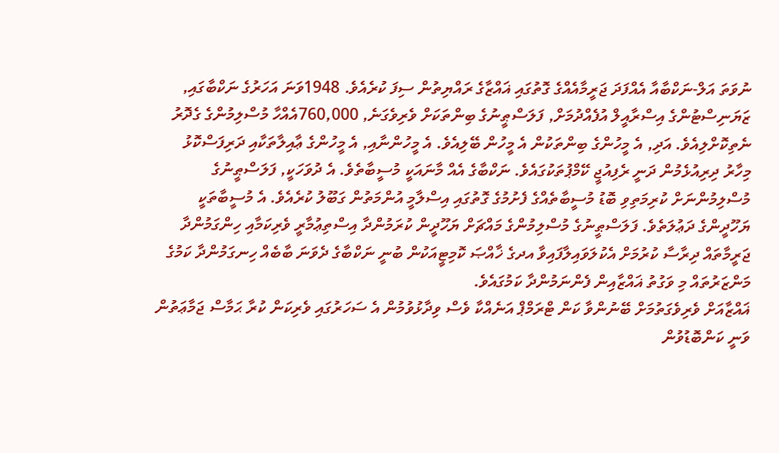ނުވަތަ އަލް-ނަކްބާއާ އެއްފަދަ ޖަރީމާއެއްގެ ގޮތުގައި ޣައްޒާގެ ރައްޔިތުން ސިފަ ކުރެއެވެ. 1948ވަނަ އަހަރުގެ ނަކްބާގައި, ޒަޔަނިސްޓުންގެ އިސްރާއީލް އުފެއްދުމަށް, ފަލަސްޠީނުގެ ބިންތަކަށް ވެރިވެގަނެ, 760,000އެއްހާ މުސްލިމުންގެ ގެދޮރު ނެތިކޮށްލިއެވެ. އަދި, އެ މީހުންގެ ބިންތަކުން އެ މީހުން ބޭލިއެވެ. އެ މީހުންނާއި, އެ މީހުންގެ ޢާއިލާތަކާއި ދަރިފަސްކޮޅު މިހާރު ދިރިއުޅެމުން ދަނީ ރެފިއުޖީ ކޭމްޕުތަކުގައެވެ. ނަކްބާގެ އެއް މާނައަކީ މުސީބާތެވެ. އެ ދުވަހަކީ, ފަލަސްޠީނުގެ މުސްލިމުންނަށް ކުރިމަތިވި ބޮޑު މުސީބާތެއްގެ ފެށުމުގެ ގޮތުގައި އިސްލާމީ އުންމަތުން ގަބޫލު ކުރެއެވެ. އެ މުސީބާތަކީ ޔަހޫދީންގެ ދަޢުލަތެވެ. ފަލަސްޠީނުގެ މުސްލިމުންގެ މައްޗަށް ޔަހޫދީން ކުރަމުންދާ އިސްތިޢުމާރީ ވެރިކަމާއި ހިންގަމުންދާ ޖަރީމާތައް ދިރާސާ ކުރުމަށް އެކުލަވައިލާފައިވާ އދގެ ޚާއްޞަ ކޮމިޓީއަކުން ބުނީ ނަކްބާގެ ދެވަނަ ބާބެއް ހިނގަމުންދާ ކަމުގެ މަންޒަރުތައް މި ވަގުތު ޣައްޒާއިން ފެންނަމުންދާ ކަމުގައެވެ.
ޣައްޒާއަށް ވެރިވެގަތުމަށް ބޭނުންވާ ކަން ޓްރަމްޕް އަނެއްކާ ވެސް ވިދާޅުވުމުން އެ ސަހަރުގައި ވެރިކަން ކުރާ ޙަމާސް ޖަމާޢަތުން ވަނީ ކަންބޮޑުވުން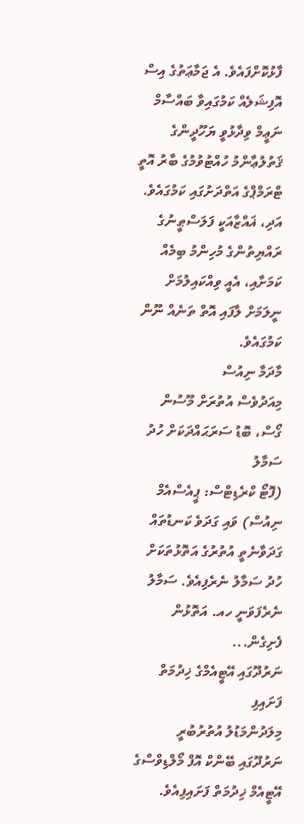ފާޅުކޮށްފައެވެ. އެ ޖަމާޢަތުގެ އިސް އޮފިޝަލެއް ކަމުގައިވާ ބައްސާމް ނަޢީމް ވިދާޅުވީ ޔަހޫދީންގެ ޤަތުލުޢާންމު ހުއްޓުވުމުގެ ބާރު އޮތީ ޓްރަމްޕްގެ އަތްދަށުގައި ކަމުގައެވެ. އަދި، ޣައްޒާއަކީ ފަލަސްޠީނުގެ ރައްޔިތުންގެ މުހިންމު ބިމެއް ކަމަށާއި، އެއީ ވިއްކައިލުމަށް ނީލަމަށް ލާފައި އޮތް ތަނެއް ނޫން ކަމުގައެވެ.
މާދަމާ ނިއުސް
މިއަދުވެސް އުތުރަށް މޫސުން ގޯސް، ބޮޑު ސަރަޙައްދަކަށް ހުދު ސަމާލު
(ފޮޓޯ ކްރެޑިޓްސް: ޕީއެސްއެމް ނިއުސް) ވައި ގަދަވެ ކަނޑުތައް ގަދަވާނެތީ އުތުރުގެ އަތޮޅުތަކަށް ހުދު ސަމާލު ނެރެފިއެވެ. ސަމާލު ނެރެފަވަނީ ހއ. އަތޮޅުން ފެށިގެން...
ނަރުދޫގައި އޭޓީއެމްގެ ޚިދުމަތް ފަށައިފި
މިލަދުންމަޑުލު އުތުރުބުރީ ނަރުދޫގައި ބޭންކް އޮފް މޯލްޑިވްސްގެ އޭޓީއެމް ޚިދުމަތް ފަށައިފިއެވެ.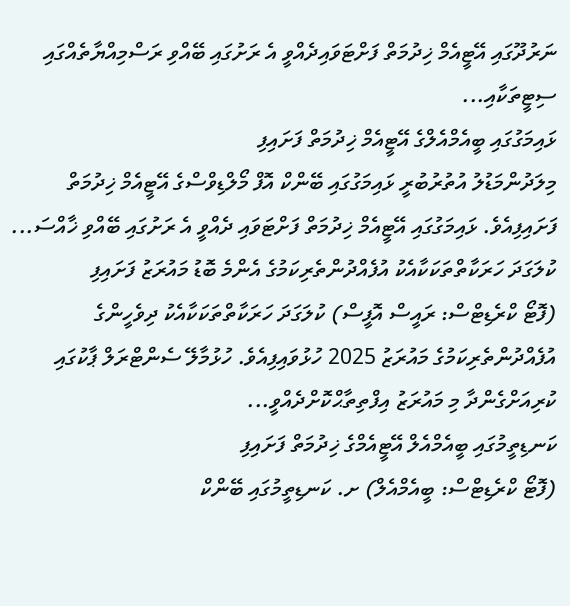ނަރުދޫގައި އޭޓީއެމް ޚިދުމަތް ފަށްޓަވައިދެއްވީ އެ ރަށުގައި ބޭއްވި ރަސްމިއްޔާތެއްގައި ސިޓީތަކާއި...
ޅައިމަގުގައި ބީއެމްއެލްގެ އޭޓީއެމް ޚިދުމަތް ފަށައިފި
މިލަދުންމަޑުލު އުތުރުބުރީ ޅައިމަގުގައި ބޭންކް އޮފް މޯލްޑިވްސްގެ އޭޓީއެމް ޚިދުމަތް ފަށައިފިއެވެ. ޅައިމަގުގައި އޭޓީއެމް ޚިދުމަތް ފަށްޓަވައި ދެއްވީ އެ ރަށުގައި ބޭއްވި ޚާއްސަ...
ކުލަގަދަ ހަރަކާތްތަކަކާއެކު އުފެއްދުންތެރިކަމުގެ އެންމެ ބޮޑު މައުރަޒު ފަށައިފި
(ފޮޓޯ ކްރެޑިޓްސް: ރައީސް އޮފީސް) ކުލަގަދަ ހަރަކާތްތަކަކާއެކު ދިވެހީންގެ އުފެއްދުންތެރިކަމުގެ މައުރަޒު 2025 ހުޅުވައިފިއެވެ. ހުޅުމާލޭ ސެންޓްރަލް ޕާކުގައި ކުރިއަށްގެންދާ މި މައުރަޒު އިފްތިތާޙްކޮށްދެއްވީ...
ކަނޑިތީމުގައި ބީއެމްއެލް އޭޓީއެމްގެ ޚިދުމަތް ފަށައިފި
(ފޮޓޯ ކްރެޑިޓްސް: ބީއެމްއެލް) ށ. ކަނޑިތީމުގައި ބޭންކް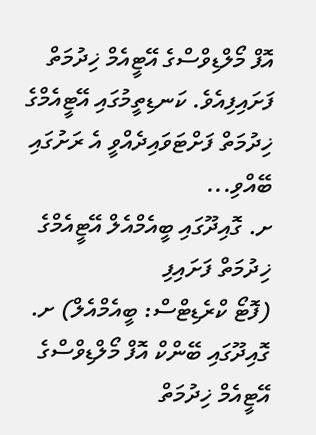އޮފް މޯލްޑިވްސްގެ އޭޓީއެމް ޚިދުމަތް ފަށައިފިއެވެ. ކަނޑިތީމުގައި އޭޓީއެމްގެ ޚިދުމަތް ފަށްޓަވައިދެއްވީ އެ ރަށުގައި ބޭއްވި...
ށ. ގޮއިދޫގައި ބީއެމްއެލް އޭޓީއެމްގެ ޚިދުމަތް ފަށައިފި
(ފޮޓޯ ކްރެޑިޓްސް: ބީއެމްއެލް) ށ. ގޮއިދޫގައި ބޭންކް އޮފް މޯލްޑިވްސްގެ އޭޓީއެމް ޚިދުމަތް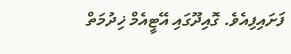ފަށައިފިއެވެ. ގޮއިދޫގައި އޭޓީއެމް ޚިދުމަތް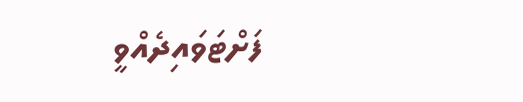ފަށްޓަވައިދެއްވީ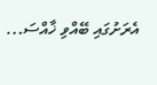އެރަށުގައި ބޭއްވި ޚާއްސަ...